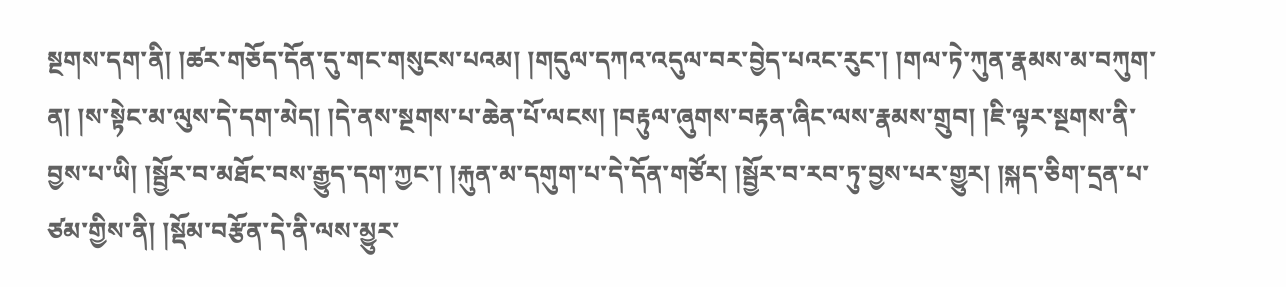སྔགས་དག་ནི། །ཚར་གཅོད་དོན་དུ་གང་གསུངས་པའམ། །གདུལ་དཀའ་འདུལ་བར་བྱེད་པའང་རུང་། །གལ་ཏེ་ཀུན་རྣམས་མ་བཀུག་ན། །ས་སྟེང་མ་ལུས་དེ་དག་མེད། །དེ་ནས་སྔགས་པ་ཆེན་པོ་ལངས། །བརྟུལ་ཞུགས་བརྟན་ཞིང་ལས་རྣམས་གྲུབ། །ཇི་ལྟར་སྔགས་ནི་བྱས་པ་ཡི། །སྦྱོར་བ་མཐོང་བས་རྒྱུད་དག་ཀྱང་། །རྐུན་མ་དགུག་པ་དེ་དོན་གཙོར། །སྦྱོར་བ་རབ་ཏུ་བྱས་པར་གྱུར། །སྐད་ཅིག་དྲན་པ་ཙམ་གྱིས་ནི། །སྡོམ་བརྩོན་དེ་ནི་ལས་མྱུར་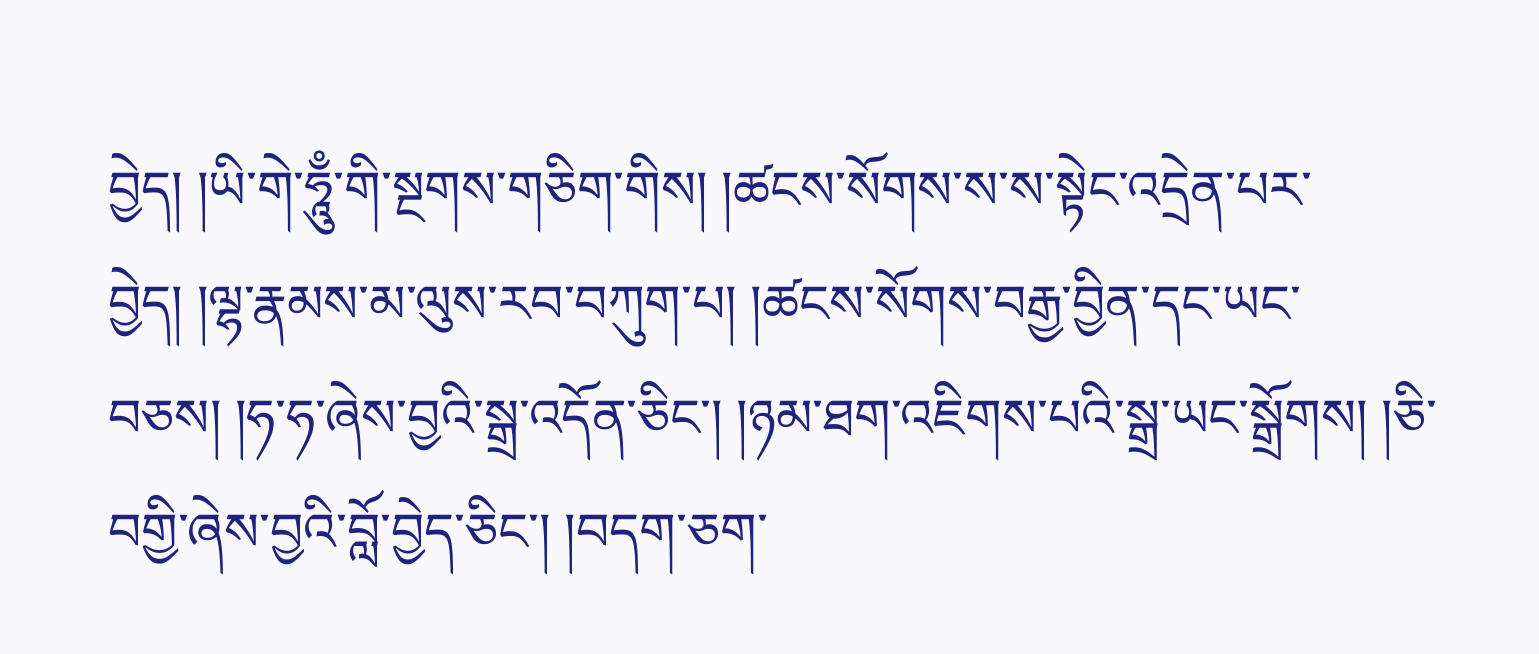བྱེད། །ཡི་གེ་ཧཱུྃ་གི་སྔགས་གཅིག་གིས། །ཚངས་སོགས་ས་ས་སྟེང་འདྲེན་པར་བྱེད། །ལྷ་རྣམས་མ་ལུས་རབ་བཀུག་པ། །ཚངས་སོགས་བརྒྱ་བྱིན་དང་ཡང་བཅས། །ཧ་ཧ་ཞེས་བྱའི་སྒྲ་འདོན་ཅིང་། །ཉམ་ཐག་འཇིགས་པའི་སྒྲ་ཡང་སྒྲོགས། །ཅི་བགྱི་ཞེས་བྱའི་བློ་བྱེད་ཅིང་། །བདག་ཅག་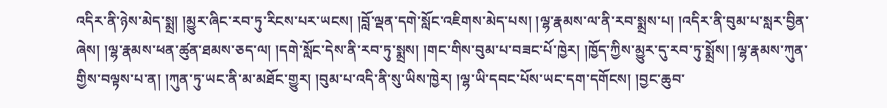འདིར་ནི་ཉེས་མེད་སྨྲ། །མྱུར་ཞིང་རབ་ཏུ་རིངས་པར་ཡངས། །བློ་ལྡན་དགེ་སློང་འཇིགས་མེད་པས། །ལྷ་རྣམས་ལ་ནི་རབ་སྨྲས་པ། །འདིར་ནི་བུམ་པ་སླར་བྱིན་ཞེས། །ལྷ་རྣམས་ཕན་ཚུན་ཐམས་ཅད་ལ། །དགེ་སློང་དེས་ནི་རབ་ཏུ་སྨྲས། །གང་གིས་བུམ་པ་བཟང་པོ་ཁྱེར། །ཁྱོད་ཀྱིས་མྱུར་དུ་རབ་ཏུ་སྨྲོས། །ལྷ་རྣམས་ཀུན་གྱིས་བལྟས་པ་ན། །ཀུན་ཏུ་ཡང་ནི་མ་མཐོང་གྱུར། །བུམ་པ་འདི་ནི་སུ་ཡིས་ཁྱེར། །ལྷ་ཡི་དབང་པོས་ཡང་དག་དགོངས། །བྱང་ཆུབ་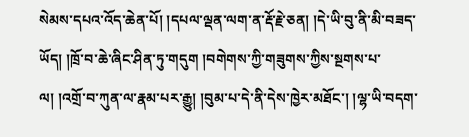སེམས་དཔའ་འོད་ཆེན་པོ། །དཔལ་ལྡན་ལག་ན་རྡོ་རྗེ་ཅན། །དེ་ཡི་བུ་ནི་མི་བཟད་ཡོད། །ཁྲོ་བ་ཆེ་ཞིང་ཤིན་ཏུ་གདུག །བགེགས་ཀྱི་གཟུགས་ཀྱིས་སྔགས་པ་ལ། །འགྲོ་བ་ཀུན་ལ་རྣམ་པར་རྒྱུ། །བུམ་པ་དེ་ནི་དེས་ཁྱེར་མཐོང་། །ལྷ་ཡི་བདག་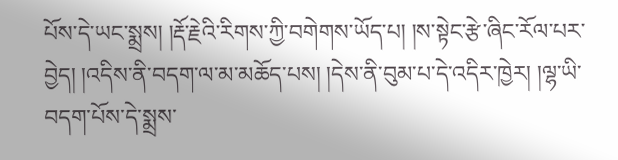པོས་དེ་ཡང་སྨྲས། །རྡོ་རྗེའི་རིགས་ཀྱི་བགེགས་ཡོད་པ། །ས་སྟེང་རྩེ་ཞིང་རོལ་པར་བྱེད། །འདིས་ནི་བདག་ལ་མ་མཆོད་པས། །དེས་ནི་བུམ་པ་དེ་འདིར་ཁྱེར། །ལྷ་ཡི་བདག་པོས་དེ་སྨྲས་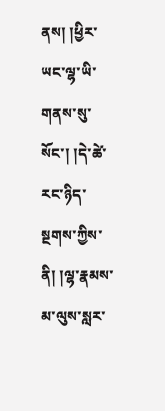ནས། །ཕྱིར་ཡང་ལྷ་ཡི་གནས་སུ་སོང་། །དེ་ཚེ་རང་ཉིད་སྔགས་ཀྱིས་ནི། །ལྷ་རྣམས་མ་ལུས་སླར་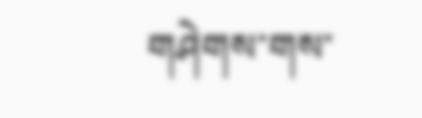གཤེགས་གས་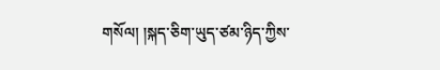གསོལ། །སྐད་ཅིག་ཡུད་ཙམ་ཉིད་ཀྱིས་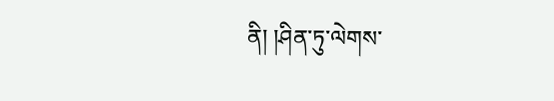ནི། །ཤིན་ཏུ་ལེགས་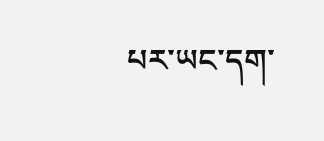པར་ཡང་དག་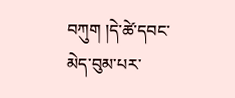བཀུག །དེ་ཚེ་དབང་མེད་བུམ་པར་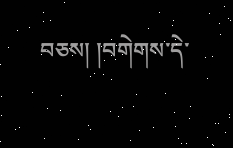བཅས། །བགེགས་དེ་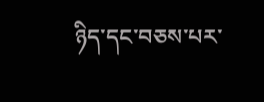ཉིད་དང་བཅས་པར་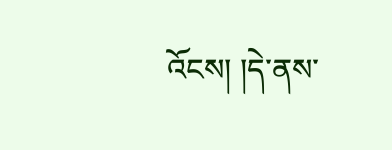འོངས། །དེ་ནས་